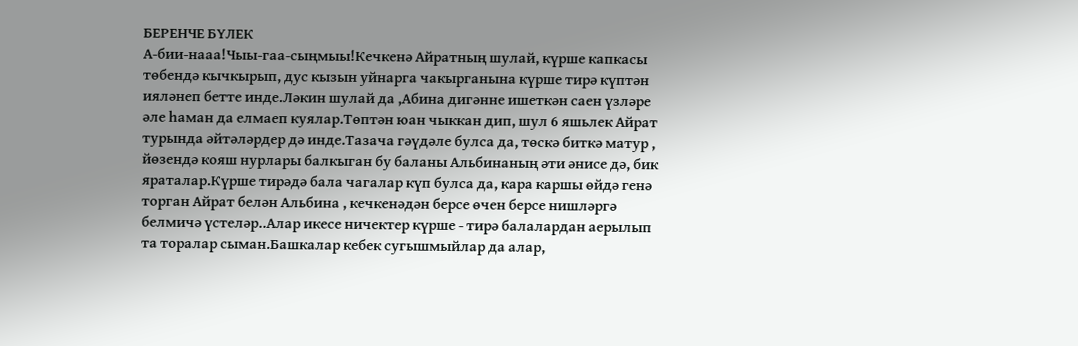БЕРЕНЧЕ БҮЛЕК
А-бии-нааа!Чыы-гаа-сыңмыы!Кечкенә Айратның шулай, күрше капкасы төбендә кычкырып, дус кызын уйнарга чакырганына күрше тирә күптән ияләнеп бетте инде.Ләкин шулай да ,Абина дигәнне ишеткән саен үзләре әле һаман да елмаеп куялар.Төптән юан чыккан дип, шул 6 яшьлек Айрат турында әйтәләрдер дә инде.Тазача гәүдәле булса да, төскә биткә матур , йөзендә кояш нурлары балкыган бу баланы Альбинаның әти әнисе дә, бик яраталар.Күрше тирәдә бала чагалар күп булса да, кара каршы өйдә генә торган Айрат белән Альбина , кечкенәдән берсе өчен берсе нишләргә белмичә үстеләр..Алар икесе ничектер күрше - тирә балалардан аерылып та торалар сыман.Башкалар кебек сугышмыйлар да алар,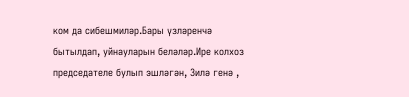ком да сибешмиләр.Бары үзләренчә бытылдап, уйнауларын беләләр.Ире колхоз председателе булып эшләгән, Зилә генә ,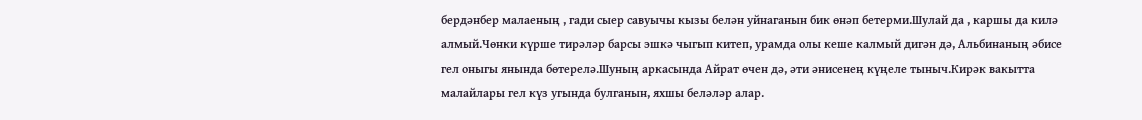бердәнбер малаеның , гади сыер савуычы кызы белән уйнаганын бик өнәп бетерми.Шулай да , каршы да килә алмый.Чөнки күрше тирәләр барсы эшкә чыгып китеп, урамда олы кеше калмый дигән дә, Альбинаның әбисе гел оныгы янында бөтерелә.Шуның аркасында Айрат өчен дә, әти әнисенең күңеле тыныч.Кирәк вакытта малайлары гел күз угында булганын, яхшы беләләр алар.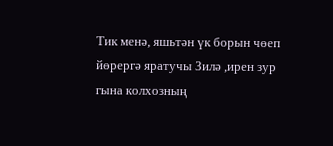Тик менә, яшьтән үк борын чөеп йөрергә яратучы Зилә ,ирен зур гына колхозның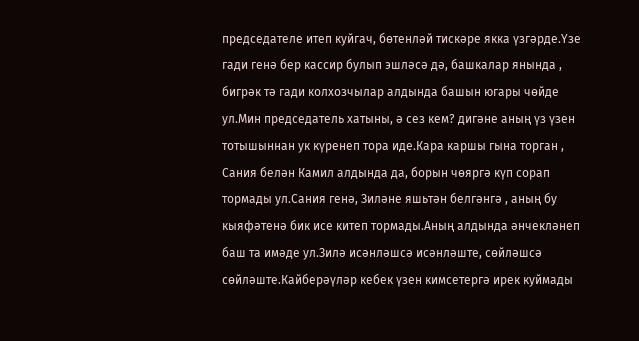председателе итеп куйгач, бөтенләй тискәре якка үзгәрде.Үзе гади генә бер кассир булып эшләсә дә, башкалар янында , бигрәк тә гади колхозчылар алдында башын югары чөйде ул.Мин председатель хатыны, ә сез кем? дигәне аның үз үзен тотышыннан ук күренеп тора иде.Кара каршы гына торган , Сания белән Камил алдында да, борын чөяргә күп сорап тормады ул.Сания генә, Зиләне яшьтән белгәнгә , аның бу кыяфәтенә бик исе китеп тормады.Аның алдында әнчекләнеп баш та имәде ул.Зилә исәнләшсә исәнләште, сөйләшсә сөйләште.Кайберәүләр кебек үзен кимсетергә ирек куймады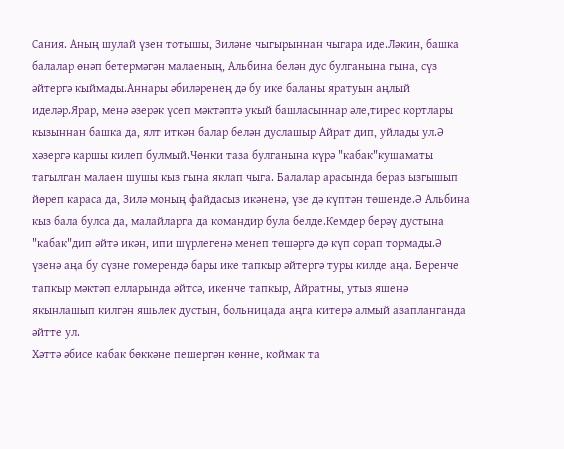Сания. Аның шулай үзен тотышы, Зиләне чыгырыннан чыгара иде.Ләкин, башка балалар өнәп бетермәгән малаеның, Альбина белән дус булганына гына, сүз әйтергә кыймады.Аннары әбиләренең дә бу ике баланы яратуын аңлый иделәр.Ярар, менә әзерәк үсеп мәктәптә укый башласыннар әле,тирес кортлары кызыннан башка да, ялт иткән балар белән дуслашыр Айрат дип, уйлады ул.Ә хәзергә каршы килеп булмый.Чөнки таза булганына күрә "кабак"кушаматы тагылган малаен шушы кыз гына яклап чыга. Балалар арасында бераз ызгышып йөреп караса да, Зилә моның файдасыз икәненә, үзе дә күптән төшенде.Ә Альбина кыз бала булса да, малайларга да командир була белде.Кемдер берәү дустына "кабак"дип әйтә икән, ипи шүрлегенә менеп төшәргә дә күп сорап тормады.Ә үзенә аңа бу сүзне гомерендә бары ике тапкыр әйтергә туры килде аңа. Беренче тапкыр мәктәп елларында әйтсә, икенче тапкыр, Айратны, утыз яшенә якынлашып килгән яшьлек дустын, больницада аңга китерә алмый азапланганда әйтте ул.
Хәттә әбисе кабак бөккәне пешергән көнне, коймак та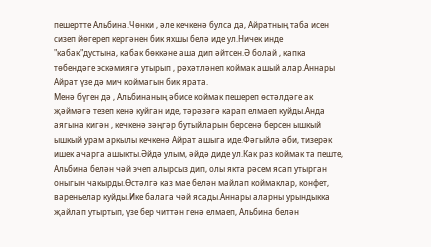пешертте Альбина.Чөнки , әле кечкенә булса да, Айратның таба исен сизеп йөгереп кергәнен бик яхшы белә иде ул.Ничек инде "кабак"дустына, кабак бөккәне аша дип әйтсен.Ә болай , капка төбендәге эскәмиягә утырып , рәхәтләнеп коймак ашый алар.Аннары Айрат үзе дә мич коймагын бик ярата.
Менә бүген дә , Альбинаның әбисе коймак пешереп өстәлдәге ак җәймәгә тезеп кенә куйган иде, тәрәзәгә карап елмаеп куйды.Анда аягына кигән , кечкенә зәңгәр бутыйларын берсенә берсен ышкый ышкый урам аркылы кечкенә Айрат ашыга иде.Фәгыйлә әби, тизерәк ишек ачарга ашыкты.Әйдә улым, әйдә диде ул.Как раз коймак та пеште, Альбина белән чәй эчеп алырсыз дип, олы якта рәсем ясап утырган оныгын чакырды.Өстәлгә каз мае белән майлап коймаклар, конфет, вареньелар куйды.Ике балага чәй ясады.Аннары аларны урындыкка җайлап утыртып, үзе бер читтән генә елмаеп, Альбина белән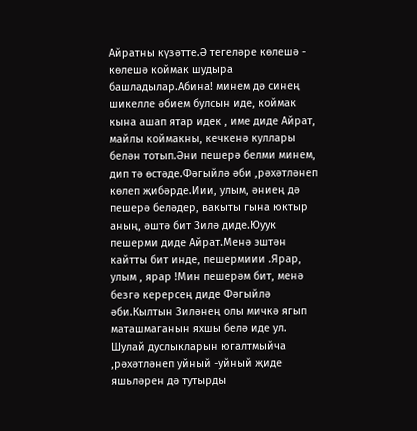Айратны күзәтте.Ә тегеләре көлешә - көлешә коймак шудыра башладылар.Абина! минем дә синең шикелле әбием булсын иде, коймак кына ашап ятар идек , име диде Айрат, майлы коймакны, кечкенә куллары белән тотып.Әни пешерә белми минем, дип тә өстәде.Фәгыйлә әби ,рәхәтләнеп көлеп җибәрде.Иии, улым, әниең дә пешерә беләдер, вакыты гына юктыр аның, әштә бит Зилә диде.Юуук пешерми диде Айрат.Менә эштән кайтты бит инде, пешермиии .Ярар, улым , ярар !Мин пешерәм бит, менә безгә керерсең диде Фәгыйлә әби.Кылтын Зиләнең олы мичкә ягып маташмаганын яхшы белә иде ул.
Шулай дуслыкларын югалтмыйча ,рәхәтләнеп уйный -уйный җиде яшьләрен дә тутырды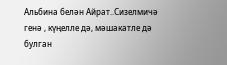Альбина белән Айрат..Сизелмичә генә , күңелле дә, мәшакатле дә булган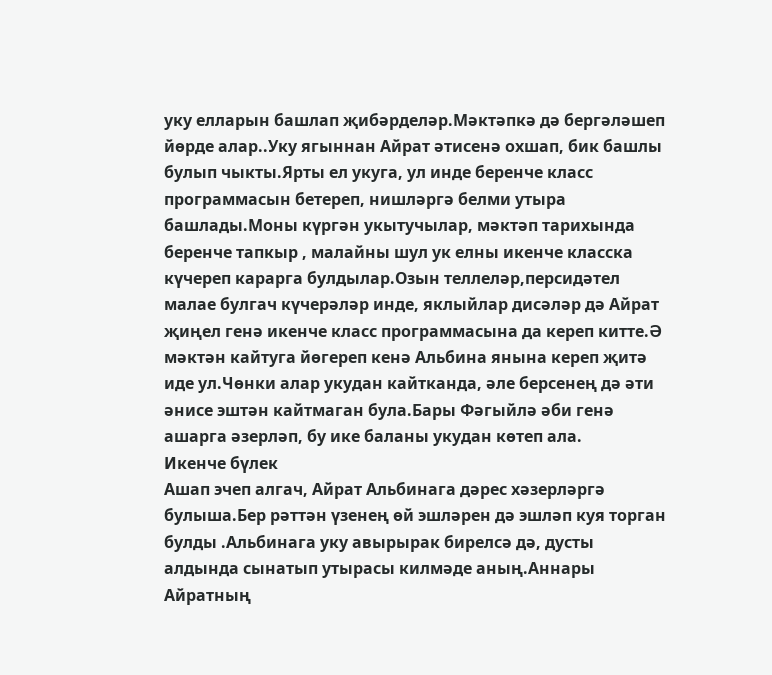уку елларын башлап җибәрделәр.Мәктәпкә дә бергәләшеп йөрде алар..Уку ягыннан Айрат әтисенә охшап, бик башлы булып чыкты.Ярты ел укуга, ул инде беренче класс программасын бетереп, нишләргә белми утыра башлады.Моны күргән укытучылар, мәктәп тарихында беренче тапкыр , малайны шул ук елны икенче класска күчереп карарга булдылар.Озын теллеләр,персидәтел малае булгач күчерәләр инде, яклыйлар дисәләр дә Айрат җиңел генә икенче класс программасына да кереп китте.Ә мәктән кайтуга йөгереп кенә Альбина янына кереп җитә иде ул.Чөнки алар укудан кайтканда, әле берсенең дә әти әнисе эштән кайтмаган була.Бары Фәгыйлә әби генә ашарга әзерләп, бу ике баланы укудан көтеп ала.
Икенче бүлек
Ашап эчеп алгач, Айрат Альбинага дәрес хәзерләргә булыша.Бер рәттән үзенең өй эшләрен дә эшләп куя торган булды .Альбинага уку авырырак бирелсә дә, дусты алдында сынатып утырасы килмәде аның.Аннары Айратның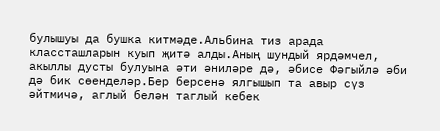булышуы да бушка китмәде.Альбина тиз арада классташларын куып җитә алды.Аның шундый ярдәмчел, акыллы дусты булуына әти әниләре дә, әбисе Фәгыйлә әби дә бик сөенделәр.Бер берсенә ялгышып та авыр сүз әйтмичә, аглый белән таглый кебек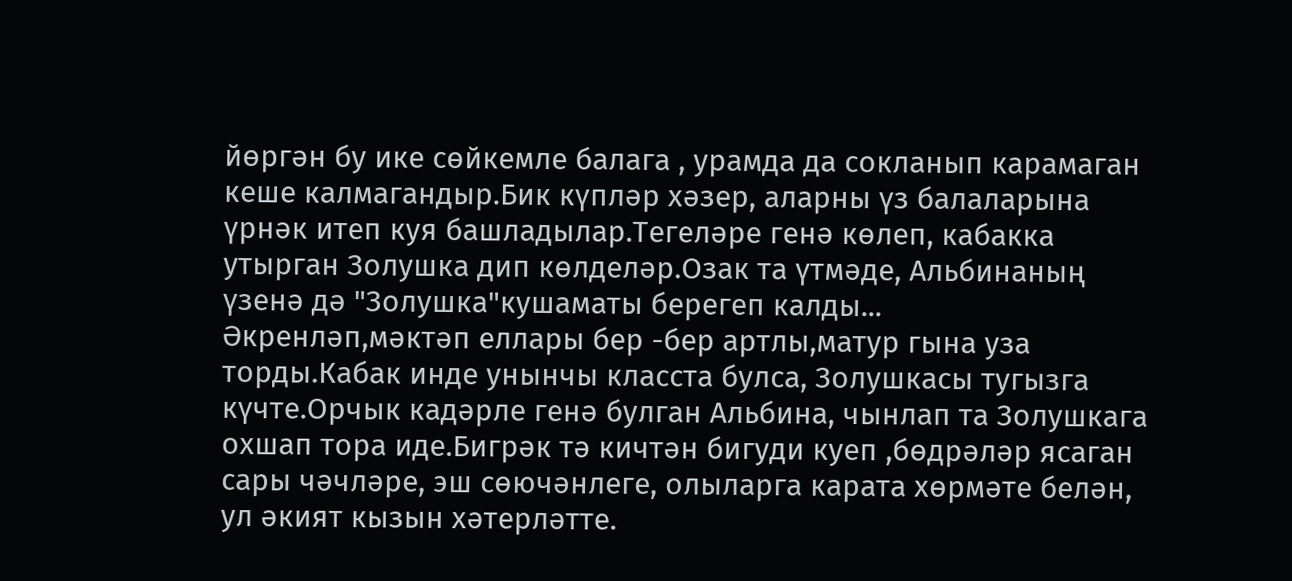йөргән бу ике сөйкемле балага , урамда да сокланып карамаган кеше калмагандыр.Бик күпләр хәзер, аларны үз балаларына үрнәк итеп куя башладылар.Тегеләре генә көлеп, кабакка утырган Золушка дип көлделәр.Озак та үтмәде, Альбинаның үзенә дә "Золушка"кушаматы берегеп калды...
Әкренләп,мәктәп еллары бер -бер артлы,матур гына уза торды.Кабак инде унынчы класста булса, Золушкасы тугызга күчте.Орчык кадәрле генә булган Альбина, чынлап та Золушкага охшап тора иде.Бигрәк тә кичтән бигуди куеп ,бөдрәләр ясаган сары чәчләре, эш сөючәнлеге, олыларга карата хөрмәте белән, ул әкият кызын хәтерләтте.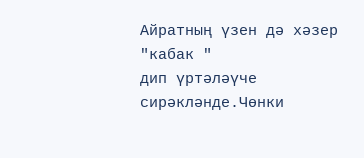Айратның үзен дә хәзер "кабак "
дип үртәләүче сирәкләнде.Чөнки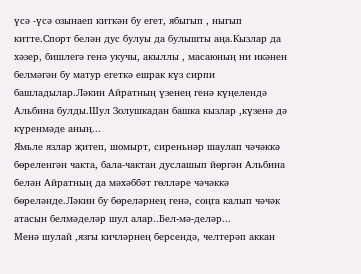үсә -үсә озынаеп киткән бу егет, ябыгып , ныгып китте.Спорт белән дус булуы да булышты аңа.Кызлар да хәзер, бишлегә генә укучы, акыллы , масаюның ни икәнен белмәгән бу матур егеткә ешрак күз сирпи башладылар.Ләкин Айратның үзенең генә күңелендә Альбина булды.Шул Золушкадан башка кызлар ,күзенә дә күренмәде аның...
Ямьле язлар җитеп, шомырт, сиреньнәр шаулап чәчәккә бөреленгән чакта, бала-чактан дуслашып йөргән Альбина белән Айратның да мәхәббәт гөлләре чәчәккә бөреләнде.Ләкин бу бөреләрнең генә, соңга калып чәчәк атасын белмәделәр шул алар..Бел-мә-деләр...
Менә шулай ,язгы кичләрнең берсендә, челтерәп аккан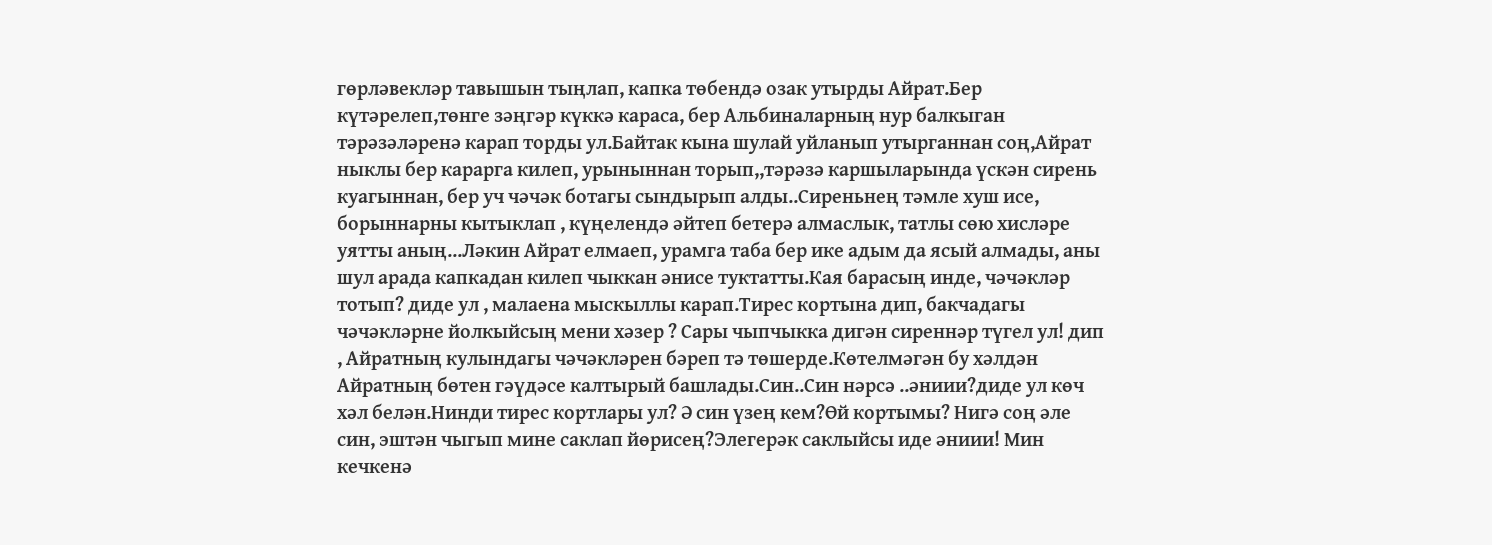гөрләвекләр тавышын тыңлап, капка төбендә озак утырды Айрат.Бер күтәрелеп,төнге зәңгәр күккә караса, бер Альбиналарның нур балкыган тәрәзәләренә карап торды ул.Байтак кына шулай уйланып утырганнан соң,Айрат ныклы бер карарга килеп, урыныннан торып,,тәрәзә каршыларында үскән сирень куагыннан, бер уч чәчәк ботагы сындырып алды..Сиреньнең тәмле хуш исе, борыннарны кытыклап , күңелендә әйтеп бетерә алмаслык, татлы сөю хисләре уятты аның...Ләкин Айрат елмаеп, урамга таба бер ике адым да ясый алмады, аны шул арада капкадан килеп чыккан әнисе туктатты.Кая барасың инде, чәчәкләр тотып? диде ул , малаена мыскыллы карап.Тирес кортына дип, бакчадагы чәчәкләрне йолкыйсың мени хәзер ? Сары чыпчыкка дигән сиреннәр түгел ул! дип , Айратның кулындагы чәчәкләрен бәреп тә төшерде.Көтелмәгән бу хәлдән Айратның бөтен гәүдәсе калтырый башлады.Син..Син нәрсә ..әниии?диде ул көч хәл белән.Нинди тирес кортлары ул? Ә син үзең кем?Өй кортымы? Нигә соң әле син, эштән чыгып мине саклап йөрисең?Элегерәк саклыйсы иде әниии! Мин кечкенә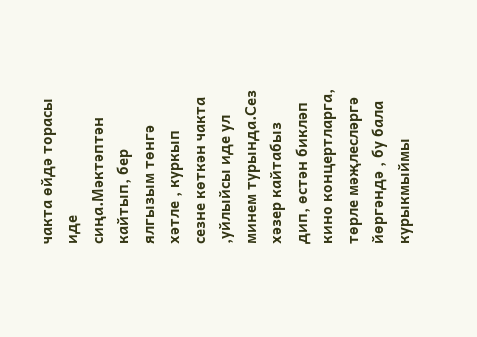чакта өйдә торасы иде сиңа.Мәктәптән кайтып, бер ялгызым төнгә хәтле , куркып сезне көткән чакта ,уйлыйсы иде ул минем турында.Сез хәзер кайтабыз дип, өстән бикләп кино концертларга, төрле мәҗлесләргә йөргәндә , бу бала курыкмыймы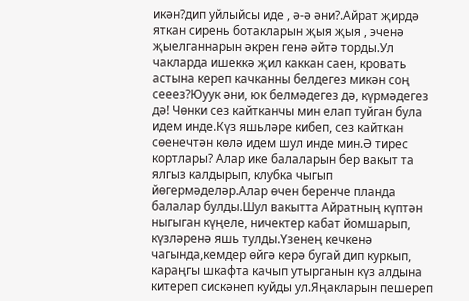икән?дип уйлыйсы иде , ә-ә әни?.Айрат җирдә яткан сирень ботакларын җыя җыя , эченә җыелганнарын әкрен генә әйтә торды.Ул чакларда ишеккә җил каккан саен, кровать астына кереп качканны белдегез микән соң сееез?Юуук әни, юк белмәдегез дә, күрмәдегез дә! Чөнки сез кайтканчы мин елап туйган була идем инде.Күз яшьләре кибеп, сез кайткан сөенечтән көлә идем шул инде мин.Ә тирес кортлары? Алар ике балаларын бер вакыт та ялгыз калдырып, клубка чыгып йөгермәделәр.Алар өчен беренче планда балалар булды.Шул вакытта Айратның күптән ныгыган күңеле, ничектер кабат йомшарып, күзләренә яшь тулды.Үзенең кечкенә чагында,кемдер өйгә керә бугай дип куркып, караңгы шкафта качып утырганын күз алдына китереп сискәнеп куйды ул.Яңакларын пешереп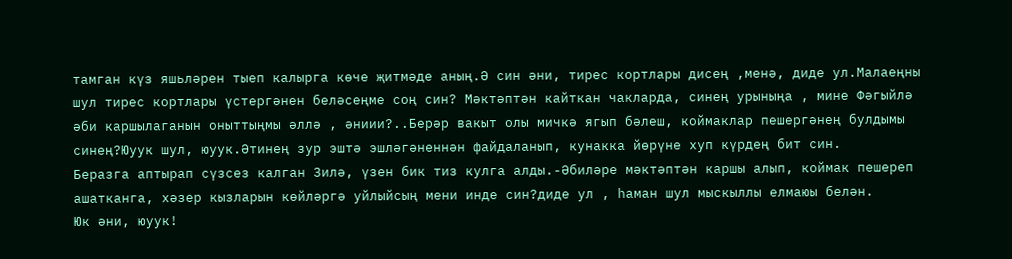тамган күз яшьләрен тыеп калырга көче җитмәде аның.Ә син әни, тирес кортлары дисең ,менә, диде ул.Малаеңны шул тирес кортлары үстергәнен беләсеңме соң син? Мәктәптән кайткан чакларда, синең урыныңа , мине Фәгыйлә әби каршылаганын оныттыңмы әллә , әниии?..Берәр вакыт олы мичкә ягып бәлеш, коймаклар пешергәнең булдымы синең?Юуук шул, юуук.Әтинең зур эштә эшләгәненнән файдаланып, кунакка йөрүне хуп күрдең бит син.
Беразга аптырап сүзсез калган Зилә, үзен бик тиз кулга алды.-Әбиләре мәктәптән каршы алып, коймак пешереп ашатканга, хәзер кызларын көйләргә уйлыйсың мени инде син?диде ул , һаман шул мыскыллы елмаюы белән.
Юк әни, юуук!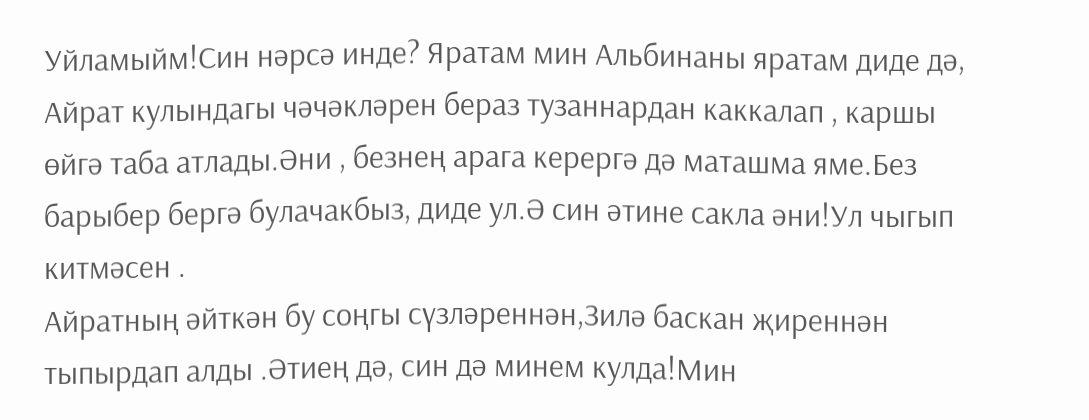Уйламыйм!Син нәрсә инде? Яратам мин Альбинаны яратам диде дә, Айрат кулындагы чәчәкләрен бераз тузаннардан каккалап , каршы өйгә таба атлады.Әни , безнең арага керергә дә маташма яме.Без барыбер бергә булачакбыз, диде ул.Ә син әтине сакла әни!Ул чыгып китмәсен .
Айратның әйткән бу соңгы сүзләреннән,Зилә баскан җиреннән тыпырдап алды .Әтиең дә, син дә минем кулда!Мин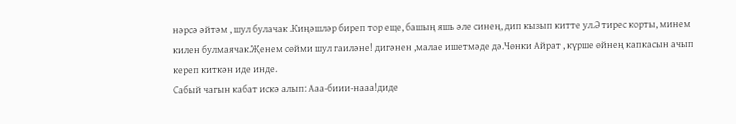нәрсә әйтәм , шул булачак .Киңәшләр биреп тор еще, башың яшь әле синең, дип кызып китте ул.Ә тирес корты, минем килен булмаячак.Җенем сөйми шул гаиләне! дигәнен ,малае ишетмәде дә.Чөнки Айрат , күрше өйнең капкасын ачып кереп киткән иде инде.
Сабый чагын кабат искә алып: Ааа-биии-нааа!диде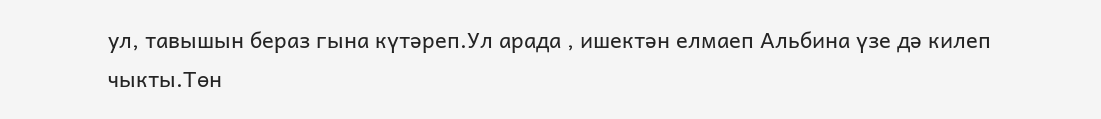ул, тавышын бераз гына күтәреп.Ул арада , ишектән елмаеп Альбина үзе дә килеп чыкты.Төн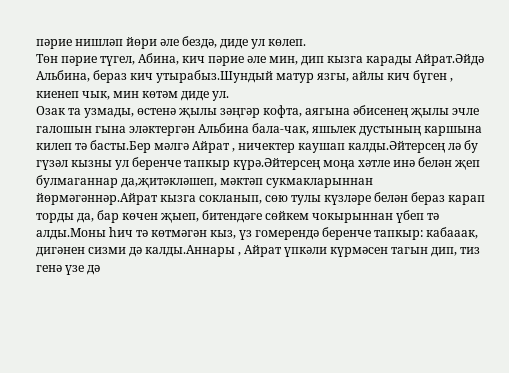пәрие нишләп йөри әле бездә, диде ул көлеп.
Төн пәрие түгел, Абина, кич пәрие әле мин, дип кызга карады Айрат.Әйдә Альбина, бераз кич утырабыз.Шундый матур язгы, айлы кич бүген , киенеп чык, мин көтәм диде ул.
Озак та узмады, өстенә җылы зәңгәр кофта, аягына әбисенең җылы эчле галошын гына эләктергән Альбина бала-чак, яшьлек дустының каршына килеп тә басты.Бер мәлгә Айрат , ничектер каушап калды.Әйтерсең лә бу гүзәл кызны ул беренче тапкыр күрә.Әйтерсең моңа хәтле инә белән җеп булмаганнар да,җитәкләшеп, мәктәп сукмакларыннан йөрмәгәннәр.Айрат кызга сокланып, сөю тулы күзләре белән бераз карап торды да, бар көчен җыеп, битендәге сөйкем чокырыннан үбеп тә алды.Моны һич тә көтмәгән кыз, үз гомерендә беренче тапкыр: кабааак, дигәнен сизми дә калды.Аннары , Айрат үпкәли күрмәсен тагын дип, тиз генә үзе дә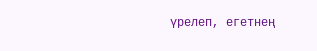үрелеп, егетнең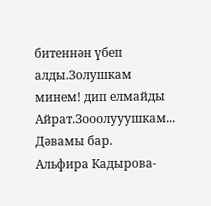битеннән үбеп алды.Золушкам минем! дип елмайды Айрат.Зооолууушкам...
Дәвамы бар.
Альфира Кадырова-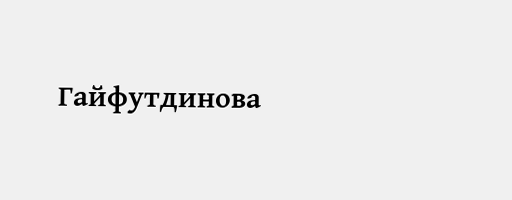Гайфутдинова